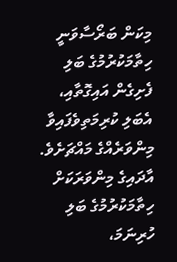މިކަން ބަރޯސާވަނީ ހިތާމަކުރުމުގެ ބަލި ފެށިގެން އައިގޮތާއި، އެބަލި ކުރިމަތިވެފައިވާ މިންވަރެއްގެ މައްޗަށެވެ. އާދައިގެ މިންވަރަކަށް ހިތާމަކުރުމުގެ ބަލި ހުރިނަމަ،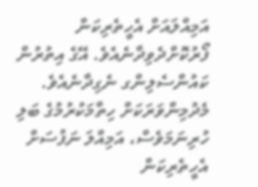އަމިއްލައަށް އެހީތެރިކަން ފޯރުކޮށްދެވިދާނެއެވެ. އޭގެ އިތުރުން ކައުންސެލިންގ ނެގިދާނެއެވެ. މެދުމިންވަރަކަށް ހިތާމަކުރުމުގެ ބަލި ހުރިނަމަވެސް، އަމިއްލަ ނަފުސަށް އެހީތެރިކަން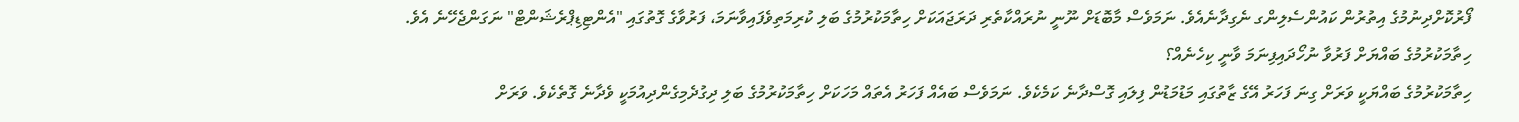ފޯރުކޮށްދިނުމުގެ އިތުރުން ކައުންސެލިންގ ނެގިދާނެއެވެ. ނަމަވެސް މާބޮޑަށް ނޫނީ ނުރައްކާތެރި ދަރަޖައަކަށް ހިތާމަކުރުމުގެ ބަލި ކުރިމަތިވެފައިވާނަމަ، ފަރުވާގެ ގޮތުގައި "އެންޓިޑިޕްރެޝަންޓް" ނަގަންޖެހޭނެ އެވެ.
ހިތާމަކުރުމުގެ ބައްޔަށް ފަރުވާ ނުހޯދައިފިނަމަ ވާނީ ކިހެނެއް؟
ހިތާމަކުރުމުގެ ބައްޔަކީ ވަރަށް ގިނަ ފަހަރު އޭގެ ޒާތުގައި މަޑުމަޑުން ފިލައި ގޮސްދާނެ ކަމެކެވެ. ނަމަވެސް ބައެއް ފަހަރު އެތައް މަހަކަށް ހިތާމަކުރުމުގެ ބަލި ދިގުދެމިގެންދިއުމަކީ ވެދާނެ ގޮތެކެވެ. ވަރަށް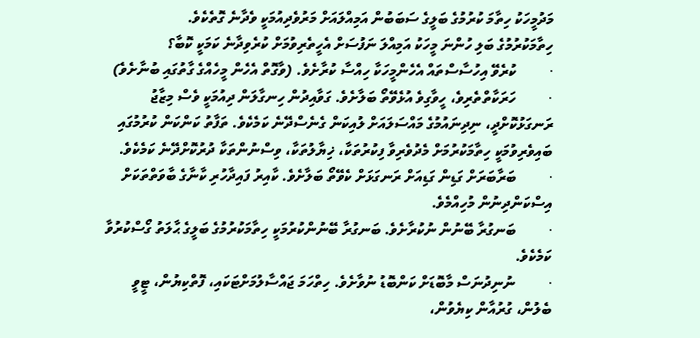މަދުމީހަކު ހިތާމަ ކުރުމުގެ ބަލީގެ ސަބަބުން އަމިއްލައަށް މަރުވެދިއުމަކީ ވެދާނެ ގޮތެކެވެ.
ހިތާމަކުރުމުގެ ބަލި ހުންނަ މީހަކު އަމިއްލަ ނަފުސަށް އެހީތެރިވުމަށް ކުރެވިދާނެ ކަމަކީ ކޮބާ؟
·         ކުރެވޭ އިހުސާސްތައް އެހެންމީހަކާ ހިއްސާ ކުރާށެވެ. (ވާގޮތް އެހެން މީހެއްގެ ގާތުގައި ބުނާށެވެ)
·         ހަރަކާތްތެރިވެ، ހީވާގިވެ އުޅެވޭތޯ ބަލާށެވެ. ގަވާއިދުން ހިނގާލަން ދިއުމަކީ ވެސް މިޒާޖު ރަނގަޅުކޮށްދީ، ނިދިނައުމުގެ މައްސަލައަށް ލުއިކަން ގެނެސްދޭނެ ކަމެކެވެ. ތަފާތު ކަންކަން ކުރުމުގައި ބައިވެރިވުމަކީ ހިތާމަކުރުމަށް މެދުވެރިވާ ފިކުރުތަކާ، ޚިޔާލުތަކާ، ވިސްނުންތަކާ ދުރުކޮށްދޭނެ ކަމެކެވެ.
·         ބަރާބަރަށް ގަޑިން ގަޑިއަށް ރަނގަޅަށް ކެވޭތޯ ބަލާށެވެ. ކާއިރު ފައިދާހުރި ކާނާގެ ބާވަތްތަކަށް އިސްކަންދިނުން މުހިއްމެވެ.
·         ބަނގުރާ ބޭނުން ނުކުރާށެވެ. ބަނގުރާ ބޭނުންކުރުމަކީ ހިތާމަކުރުމުގެ ބަލީގެ ޙާލަތު ގޯސްކުރުވާ ކަމެކެވެ.
·         ނުނިދުނަސް މާބޮޑަށް ކަންބޮޑު ނުވާށެވެ. ހިތްހަމަ ޖައްސާލުމަށްޓަކައި، ފޮތްކިޔުން، ޓީވީ ބެލުން، ގުރުއާން ކިޔެވުން،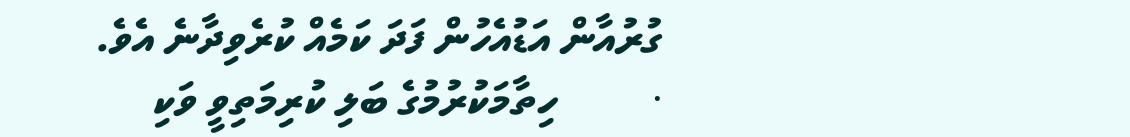ގުރުއާން އަޑުއެހުން ފަދަ ކަމެއް ކުރެވިދާނެ އެވެ.
·         ހިތާމަކުރުމުގެ ބަލި ކުރިމަތިވީ ވަކި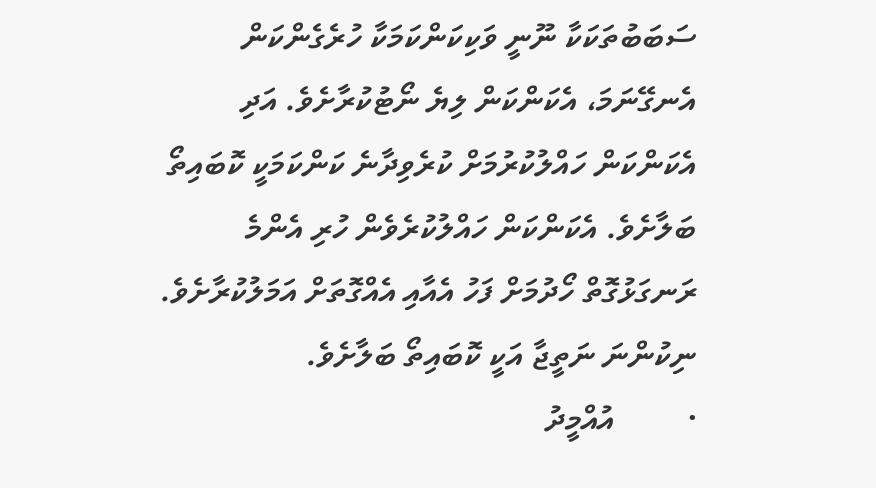ސަބަބުތަކަކާ ނޫނީ ވަކިކަންކަމަކާ ހުރެގެންކަން އެނގޭނަމަ، އެކަންކަން ލިޔެ ނޯޓުކުރާށެވެ. އަދި އެކަންކަން ހައްލުކުރުމަށް ކުރެވިދާނެ ކަންކަމަކީ ކޮބައިތޯ ބަލާށެވެ. އެކަންކަން ހައްލުކުރެވެން ހުރި އެންމެ ރަނގަޅުގޮތް ހޯދުމަށް ފަހު އެއާއި އެއްގޮތަށް އަމަލުކުރާށެވެ. ނިކުންނަ ނަތީޖާ އަކީ ކޮބައިތޯ ބަލާށެވެ.
·         އުއްމީދު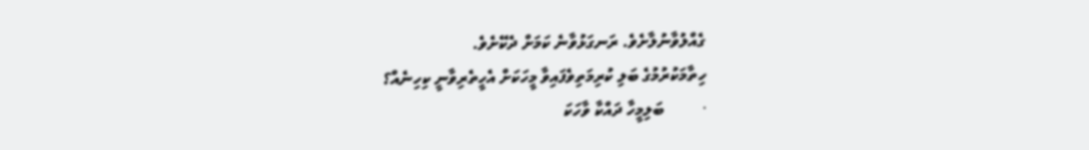ގެއްލުވާނުލާށެވެ. ރަނގަޅުވާނެ ކަމަށް ދެކޭށެވެ.
ހިތާމަކުރުމުގެ ބަލި ކުރިމަތިވެފައިވާ މީހަކަށް އެހީތެރިވާނީ ކިހިނެއް؟
·         ބަލިމީހާ ދައްކާ ވާހަކަ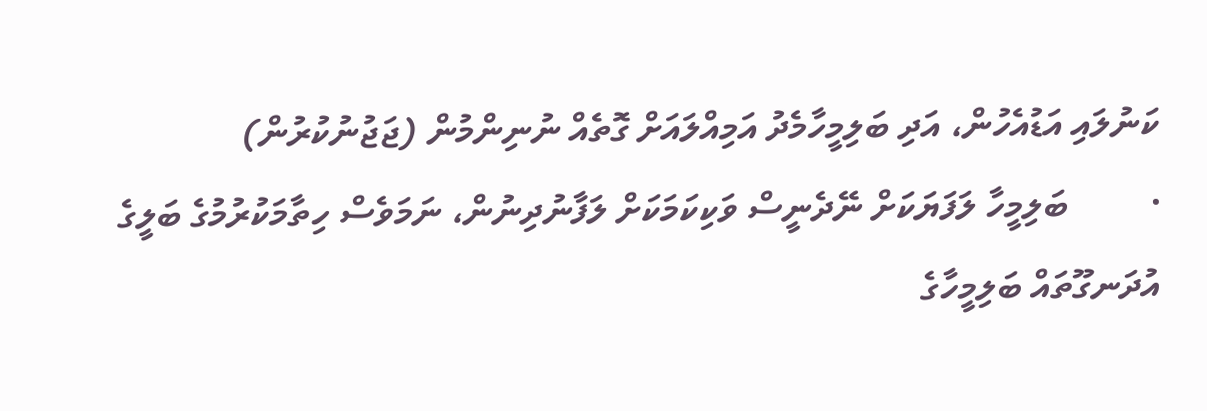ކަނުލައި އަޑުއެހުން، އަދި ބަލިމީހާމެދު އަމިއްލައަށް ގޮތެއް ނުނިންމުން (ޖަޖުނުކުރުން)
·         ބަލިމީހާ ލަފަޔަކަށް ނޭދެނީސް ވަކިކަމަކަށް ލަފާނުދިނުން، ނަމަވެސް ހިތާމަކުރުމުގެ ބަލީގެ އުދަނގޫތައް ބަލިމީހާގެ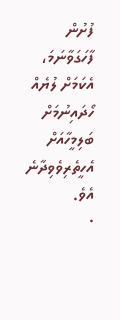ފުށުން ފާހަގަވާނަމަ، އެކަމަށް ލުޔެއް ހޯދައިނުމަށް ބަލިމީހާއަށް އެހީތެރިވެވިދާނެ އެވެ.
·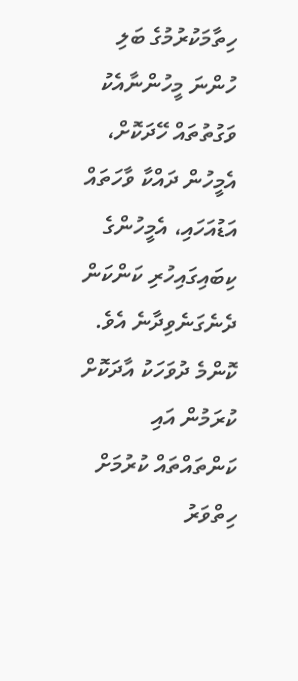ހިތާމަކުރުމުގެ ބަލި ހުންނަ މީހުންނާއެކު ވަގުތުތައް ހޭދަކޮށް، އެމީހުން ދައްކާ ވާހަތައް އަޑުއަހައި، އެމީހުންގެ ކިބައިގައިހުރި ކަންކަން ދެނެގަނެވިދާނެ އެވެ. ކޮންމެ ދުވަހަކު އާދަކޮށް ކުރަމުން އައި ކަންތައްތައް ކުރުމަށް ހިތްވަރު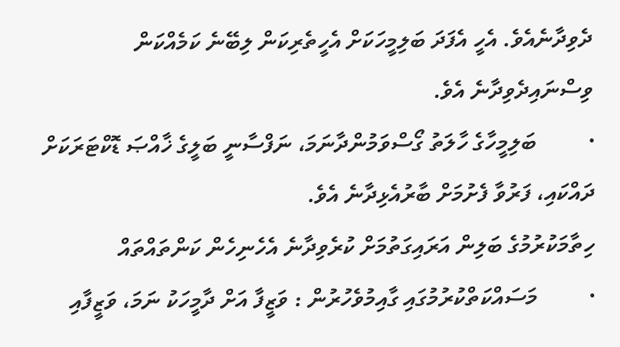ދެވިދާނެއެވެ. އެހީ އެފަދަ ބަލިމީހަކަށް އެހީތެރިކަން ލިބޭނެ ކަމެއްކަން ވިސްނައިދެވިދާނެ އެވެ.
·         ބަލިމީހާގެ ހާލަތު ގޯސްވަމުންދާނަމަ، ނަފްސާނީ ބަލީގެ ޚާއްޞަ ޑޮކްޓަރަކަށް ދައްކައި، ފަރުވާ ފެށުމަށް ބާރުއެޅިދާނެ އެވެ.
ހިތާމަކުރުމުގެ ބަލިން އަރައިގަތުމަށް ކުރެވިދާނެ އެހެނިހެން ކަންތައްތައް
·         މަސައްކަތްކުރުމުގައި ގާއިމުވެހުރުން : ވަޒީފާ އަށް ދާމީހަކު ނަމަ، ވަޒީފާއި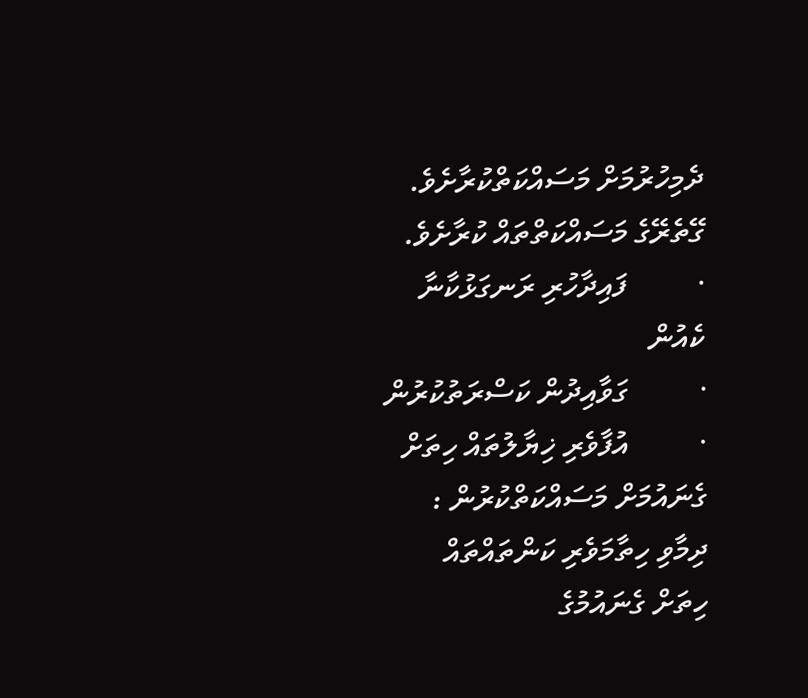ދެމިހުރުމަށް މަސައްކަތްކުރާށެވެ. ގޭތެރޭގެ މަސައްކަތްތައް ކުރާށެވެ.
·         ފައިދާހުރި ރަނގަޅުކާނާ ކެއުން
·         ގަވާއިދުން ކަސްރަތުކުރުން
·         އުފާވެރި ޚިޔާލުތައް ހިތަށް ގެނައުމަށް މަސައްކަތްކުރުން : ދިމާވި ހިތާމަވެރި ކަންތައްތައް ހިތަށް ގެނައުމުގެ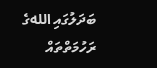ބަދަލުގައި اللهގެ ރަހުމަތްތައް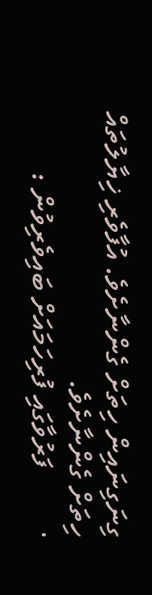ގިނަގިނައިން ހިތަށް ގެންނާށެވެ. އުފާވެރި ޚިޔާލުތައް ހިތަށް ގެންނާށެވެ.
·         ފަރުވާގައި ފުރިހަމައަށް ބައިވެރިވުން :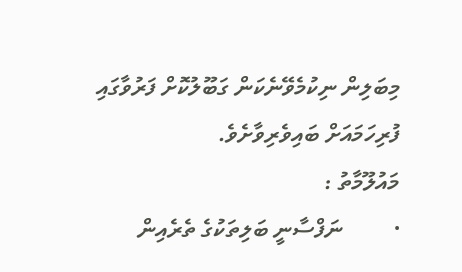މިބަލިން ނިކުމެވޭނެކަން ގަބޫލުކޮށް ފަރުވާގައި ފުރިހަމައަށް ބައިވެރިވާށެވެ.
މައުލޫމާތު :
·         ނަފްސާނީ ބަލިތަކުގެ ތެރެއިން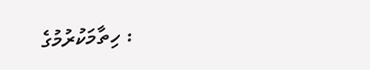: ހިތާމަކުރުމުގެ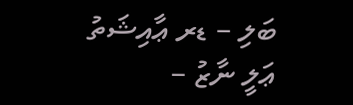ބަލި – ޑރ ޢާއިޝަތު ޢަލީ ނާޒު –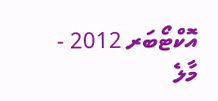އޮކްޓޯބަރ 2012 - މާލެ